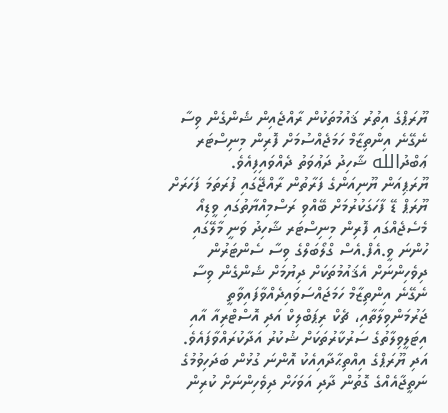ޔޫރަޕްގެ އިތުރު ޤައުމުތަކުން ރާއްޖެއިން ޝެންގެން ވިސާ ނެގޭނެ އިންތިޒާމް ހަމަޖެއްސުމަށް ފޮރިން މިނިސްޓަރ ޢަބްދުالله ޝާހިދު ދަޢުވަތު ދެއްވައިފިއެވެ.
ޔޫރަޕިއަން ޔޫނިއަންގެ ފަރާތުން ރާއްޖޭގައި ފުރަތަމަ ފަހަރަށް ޔޫރަޕް ޑޭ ފާހަގަކުރުމަށް ބޭއްވި ރަސްމިއްޔާތުގައި ވީޑިއޯ މެސެޖެއްގައި ފޮރިން މިނިސްޓަރ ޝާހިދު ވަނީ މާލޭގައި ހުންނަ ވީ.އެފް.އެސް ގްލޯބަލްގެ ވިސާ ސެންޓަރުން ދިވެހިންނަށް އެޤައުމުތަކަށް ދިޔުމަށް ޝެންގެން ވިސާ ނެގޭނެ އިންތިޒާމް ހަމަޖައްސަވައިދެއްވާފައިވާތީ ޖަރުމަންވިލާތާއި، ޗެކް ރިޕަބްލިކް އަދި އޮސްޓްރިއާ އާއި އިޓަލީވިލާތުގެ ސަރުކާރުތަކަށް ޝުކުރު އަދާކުރައްވާފައެވެ. އަދި ޔޫރަޕްގެ އިއްތިޙާދާއިއެކު އޮންނަ ގުޅުން ބަދަހިވުމުގެ ނަތީޖާއެއްގެ ގޮތުން ދާދި އަވަހަށް ދިވެހިންނަށް ކުރިން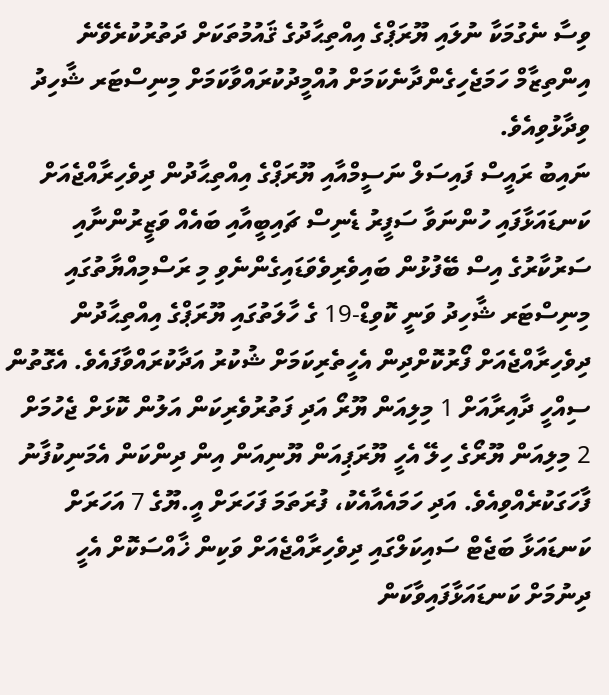ވިސާ ނެގުމަކާ ނުލައި ޔޫރަޕްގެ އިއްތިޙާދުގެ ޤައުމުތަކަށް ދަތުރުކުރެވޭނެ އިންތިޒާމް ހަމަޖެހިގެންދާނެކަމަށް އުއްމީދުކުރައްވާކަމަށް މިނިސްޓަރ ޝާހިދު ވިދާޅުވިއެވެ.
ނައިބު ރައީސް ފައިސަލް ނަސީމްއާއި ޔޫރަޕްގެ އިއްތިޙާދުން ދިވެހިރާއްޖެއަށް ކަނޑައަޅާފައި ހުންނަވާ ސަފީރު ޑެނިސް ޗައިބީއާއި ބައެއް ވަޒީރުންނާއި ސަރުކާރުގެ އިސް ބޭފުޅުން ބައިވެރިވެވަޑައިގެންނެވި މި ރަސްމިއްޔާތުގައި މިނިސްޓަރ ޝާހިދު ވަނީ ކޮވިޑް-19 ގެ ހާލަތުގައި ޔޫރަޕްގެ އިއްތިޙާދުން ދިވެހިރާއްޖެއަށް ފޯރުކޮށްދިން އެހީތެރިކަމަށް ޝުކުރު އަދާކުރައްވާފައެވެ. އެގޮތުން ސިއްހީ ދާއިރާއަށް 1 މިލިއަން ޔޫރޯ އަދި ފަތުރުވެރިކަން އަލުން ކޮޅަށް ޖެހުމަށް 2 މިލިއަން ޔޫރޯގެ ހިލޭ އެހީ ޔޫރަޕިއަން ޔޫނިއަން އިން ދިންކަން އެމަނިކުފާނު ފާހަގަކުރެއްވިއެވެ. އަދި ހަމައެއާއެކު، ފުރަތަމަ ފަހަރަށް އީ.ޔޫގެ 7 އަހަރަށް ކަނޑައަޅާ ބަޖެޓް ސައިކަލްގައި ދިވެހިރާއްޖެއަށް ވަކިން ޚާއްސަކޮށް އެހީ ދިނުމަށް ކަނޑައަޅާފައިވާކަން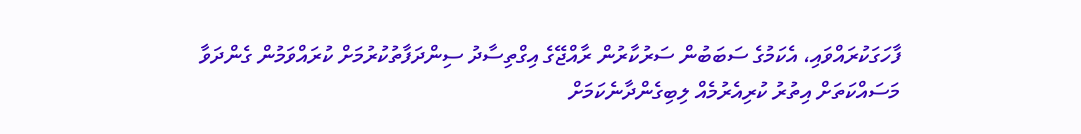ފާހަގަކުރައްވައި، އެކަމުގެ ސަބަބުން ސަރުކާރުން ރާއްޖޭގެ އިގްތިސާދު ސިންދަފާތުކުރުމަށް ކުރައްވަމުން ގެންދަވާ މަސައްކަތަށް އިތުރު ކުރިއެރުމެއް ލިބިގެންދާނެކަމަށް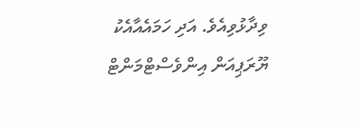ވިދާޅުވިއެވެ. އަދި ހަމައެއާއެކު ޔޫރަޕިއަން އިންވެސްޓްމަންޓް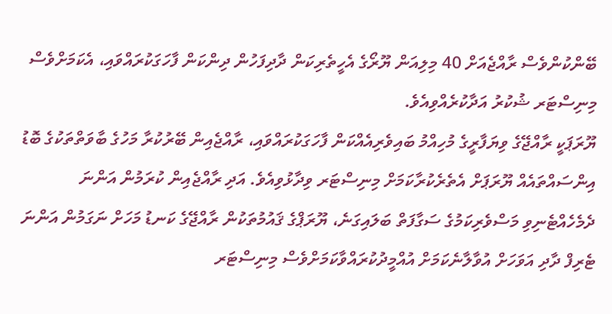ބޭންކުންވެސް ރާއްޖެއަށް 40 މިލިއަން ޔޫރޯގެ އެހީތެރިކަން ދާދިފަހުން ދިންކަން ފާހަގަކުރައްވައި، އެކަމަށްވެސް މިނިސްޓަރ ޝުކުރު އަދާކުރެއްވިއެވެ.
ޔޫރަޕަކީ ރާއްޖޭގެ ވިޔަފާރީގެ މުހިއްމު ބައިވެރިއެއްކަން ފާހަގަކުރައްވައި، ރާއްޖެއިން ބޭރުކުރާ މަހުގެ ބާވަތްތަކުގެ ބޮޑު އިންސައްތައެއް ޔޫރަޕަށް އެތެރެކުރާކަމަށް މިނިސްޓަރ ވިދާޅުވިއެވެ. އަދި ރާއްޖެއިން ކުރަމުން އަންނަ ދެމެހެއްޓެނިވި މަސްވެރިކަމުގެ ސަގާފަތް ބަލައިގަނެ، ޔޫރަޕްގެ ޤައުމުތަކުން ރާއްޖޭގެ ކަނޑު މަހަށް ނަގަމުން އަންނަ ޓެރިފް ދާދި އަވަހަށް އުވާލާނެކަމަށް އުއްމީދުކުރައްވާކަމަށްވެސް މިނިސްޓަރ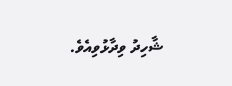ޝާހިދު ވިދާޅުވިއެވެ.